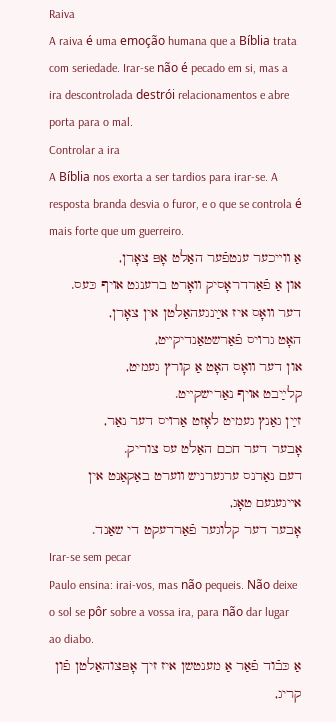Raiva
A raiva é uma emoção humana que a Bíblia trata com seriedade. Irar-se não é pecado em si, mas a ira descontrolada destrói relacionamentos e abre porta para o mal.
Controlar a ira
A Bíblia nos exorta a ser tardios para irar-se. A resposta branda desvia o furor, e o que se controla é mais forte que um guerreiro.
אַ װײכער ענטפֿער האַלט אָפּ צאָרן,
און אַ פֿאַרדראָסיק װאָרט ברענגט אױף כּעס.
דער װאָס איז אײַנגעהאַלטן אין צאָרן,
האָט גרױס פֿאַרשטאַנדיקײט,
און דער װאָס האָט אַ קורץ געמיט,
קלײַבט אױף נאַרישקײט.
זײַן גאַנץ געמיט לאָזט אַרױס דער נאַר,
אָבער דער חכם האַלט עס צוריק.
דעם נאַרנס ערגערניש װערט באַקאַנט אין אײגענעם טאָג,
אָבער דער קלוגער פֿאַרדעקט די שאַנד.
Irar-se sem pecar
Paulo ensina: irai-vos, mas não pequeis. Não deixe o sol se pôr sobre a vossa ira, para não dar lugar ao diabo.
אַ כּבֿוד פֿאַר אַ מענטשן איז זיך אָפּצוהאַלטן פֿון קריג,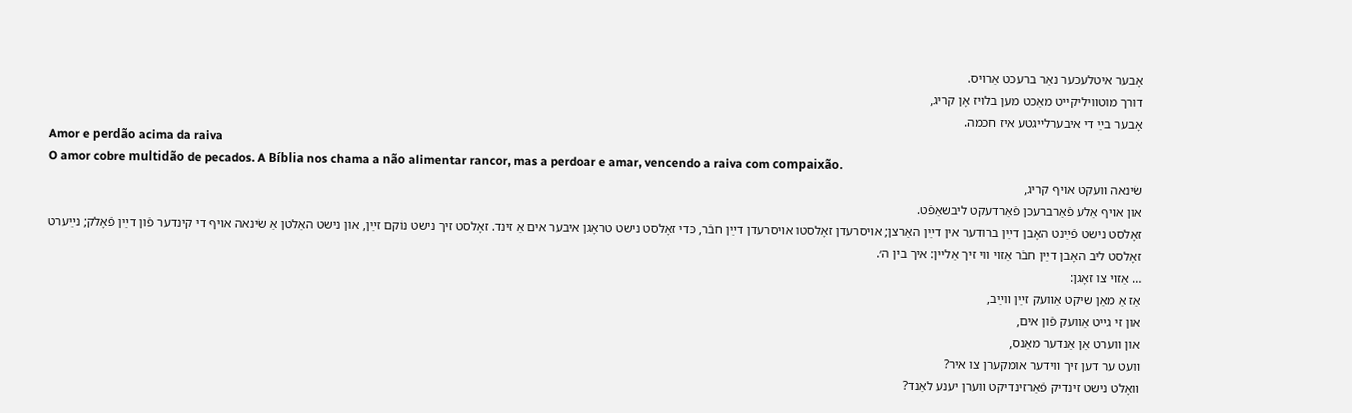אָבער איטלעכער נאַר ברעכט אַרױס.
דורך מוטװיליקײט מאַכט מען בלױז אָן קריג,
אָבער בײַ די איבערלײגטע איז חכמה.
Amor e perdão acima da raiva
O amor cobre multidão de pecados. A Bíblia nos chama a não alimentar rancor, mas a perdoar e amar, vencendo a raiva com compaixão.
שׂינאה װעקט אױף קריג,
און אױף אַלע פֿאַרברעכן פֿאַרדעקט ליבשאַפֿט.
זאָלסט נישט פֿײַנט האָבן דײַן ברודער אין דײַן האַרצן; אױסרעדן זאָלסטו אױסרעדן דײַן חבֿר, כּדי זאָלסט נישט טראָגן איבער אים אַ זינד. זאָלסט זיך נישט נוֹקם זײַן, און נישט האַלטן אַ שׂינאה אױף די קינדער פֿון דײַן פֿאָלק; נײַערט זאָלסט ליב האָבן דײַן חבֿר אַזױ װי זיך אַלײן: איך בין ה׳.
… אַזױ צו זאָגן:
אַז אַ מאַן שיקט אַװעק זײַן װײַב,
און זי גײט אַװעק פֿון אים,
און װערט אַן אַנדער מאַנס,
װעט ער דען זיך װידער אומקערן צו איר?
װאָלט נישט זינדיק פֿאַרזינדיקט װערן יענע לאַנד?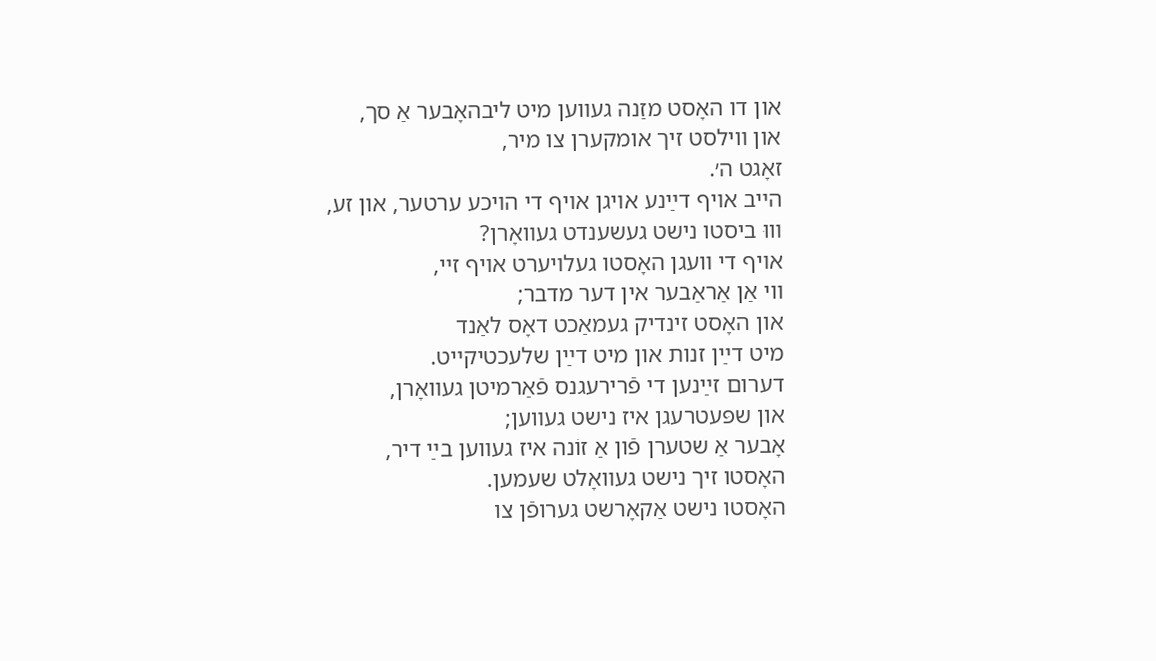און דו האָסט מזַנה געװען מיט ליבהאָבער אַ סך,
און װילסט זיך אומקערן צו מיר,
זאָגט ה׳.
הײב אױף דײַנע אױגן אױף די הױכע ערטער, און זע,
װוּ ביסטו נישט געשענדט געװאָרן?
אױף די װעגן האָסטו געלױערט אױף זײ,
װי אַן אַראַבער אין דער מדבר;
און האָסט זינדיק געמאַכט דאָס לאַנד
מיט דײַן זנות און מיט דײַן שלעכטיקײט.
דערום זײַנען די פֿרירעגנס פֿאַרמיטן געװאָרן,
און שפּעטרעגן איז נישט געװען;
אָבער אַ שטערן פֿון אַ זוֹנה איז געװען בײַ דיר,
האָסטו זיך נישט געװאָלט שעמען.
האָסטו נישט אַקאָרשט גערופֿן צו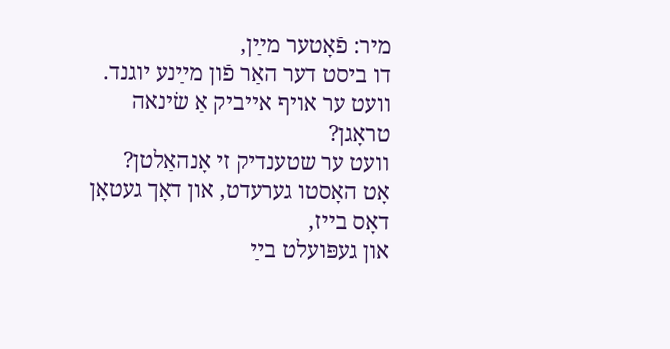מיר: פֿאָטער מײַן,
דו ביסט דער האַר פֿון מײַנע יוגנד.
װעט ער אױף אײביק אַ שׂינאה טראָגן?
װעט ער שטענדיק זי אָנהאַלטן?
אָט האָסטו גערעדט, און דאָך געטאָן דאָס בײז,
און געפּועלט בײַ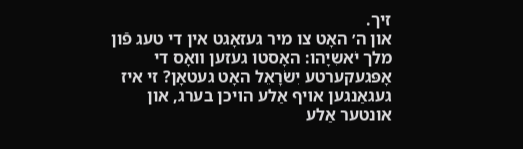זיך.
און ה׳ האָט צו מיר געזאָגט אין די טעג פֿון מלך יֹאשִיָהו: האָסטו געזען װאָס די אָפּגעקערטע יִשׂרָאֵל האָט געטאָן? זי איז געגאַנגען אױף אַלע הױכן בערג, און אונטער אַלע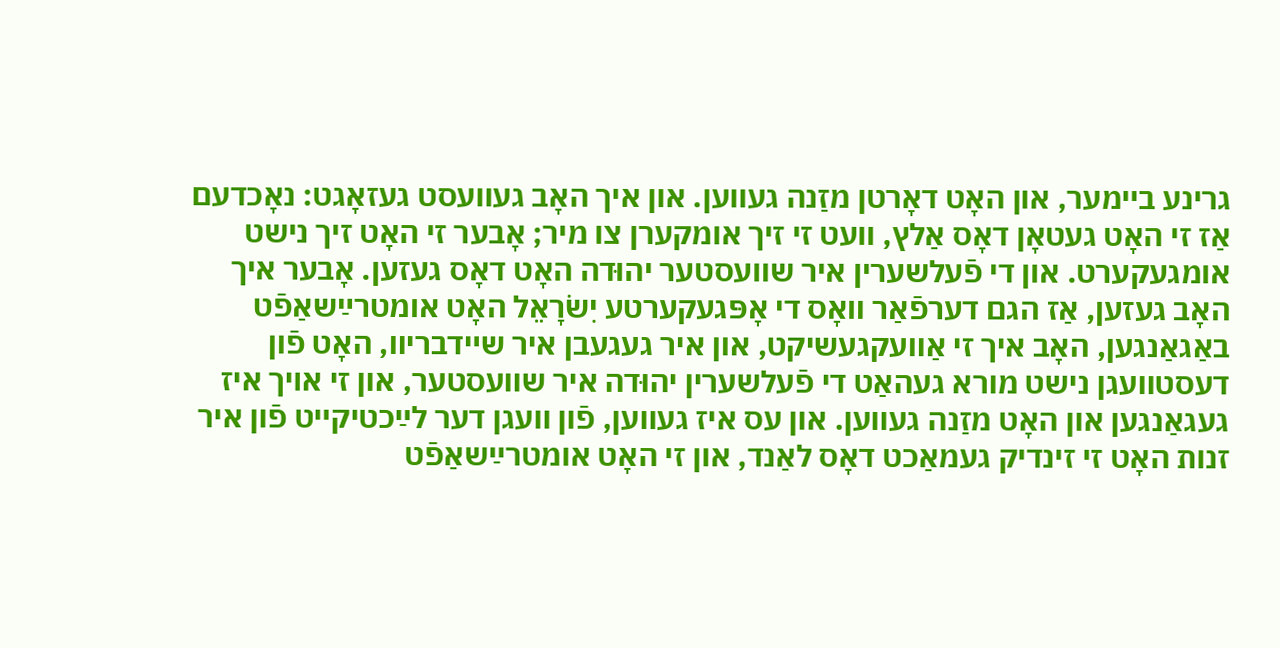גרינע בײמער, און האָט דאָרטן מזַנה געװען. און איך האָב געװעסט געזאָגט: נאָכדעם אַז זי האָט געטאָן דאָס אַלץ, װעט זי זיך אומקערן צו מיר; אָבער זי האָט זיך נישט אומגעקערט. און די פֿעלשערין איר שװעסטער יהוּדה האָט דאָס געזען. אָבער איך האָב געזען, אַז הגם דערפֿאַר װאָס די אָפּגעקערטע יִשׂרָאֵל האָט אומטרײַשאַפֿט באַגאַנגען, האָב איך זי אַװעקגעשיקט, און איר געגעבן איר שײדבריװ, האָט פֿון דעסטװעגן נישט מורא געהאַט די פֿעלשערין יהוּדה איר שװעסטער, און זי אױך איז געגאַנגען און האָט מזַנה געװען. און עס איז געװען, פֿון װעגן דער לײַכטיקײט פֿון איר זנות האָט זי זינדיק געמאַכט דאָס לאַנד, און זי האָט אומטרײַשאַפֿט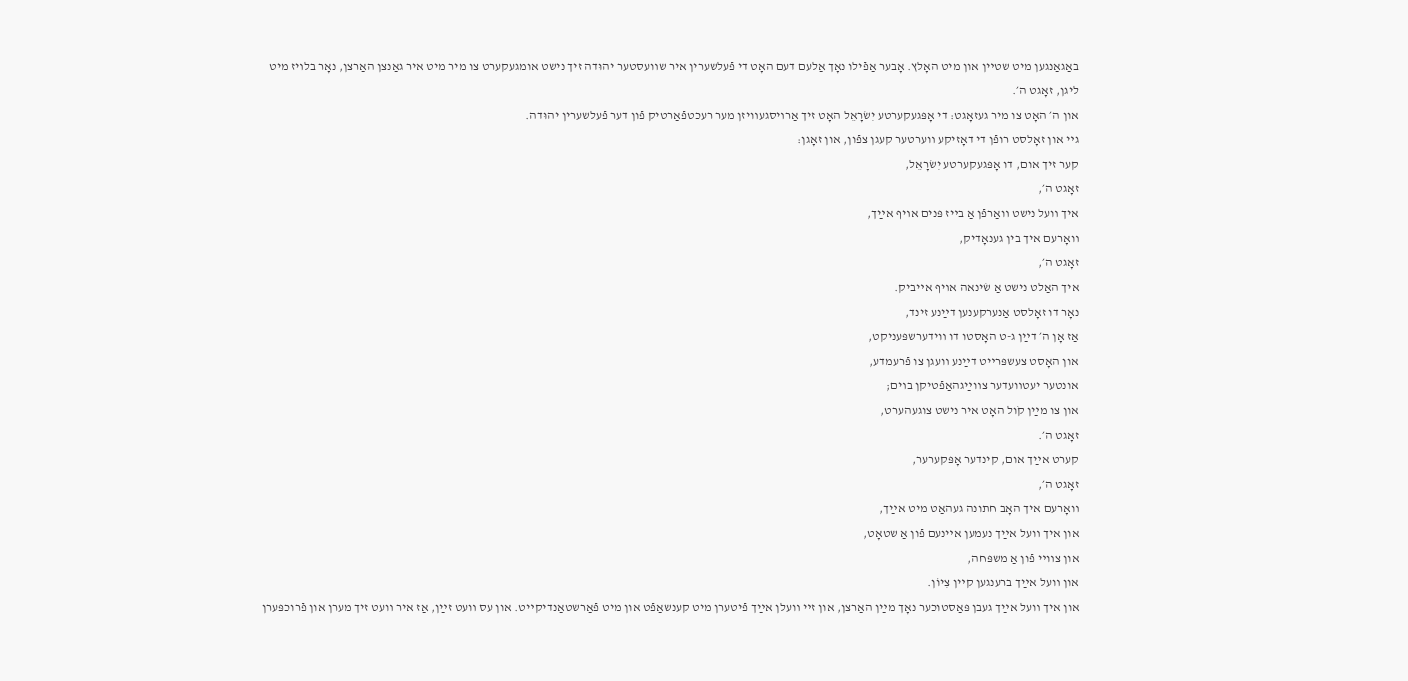באַגאַנגען מיט שטײן און מיט האָלץ. אָבער אַפֿילו נאָך אַלעם דעם האָט די פֿעלשערין איר שװעסטער יהוּדה זיך נישט אומגעקערט צו מיר מיט איר גאַנצן האַרצן, נאָר בלױז מיט ליגן, זאָגט ה׳.
און ה׳ האָט צו מיר געזאָגט: די אָפּגעקערטע יִשׂרָאֵל האָט זיך אַרױסגעװיזן מער רעכטפֿאַרטיק פֿון דער פֿעלשערין יהוּדה.
גײ און זאָלסט רופֿן די דאָזיקע װערטער קעגן צפֿון, און זאָגן:
קער זיך אום, דו אָפּגעקערטע יִשׂרָאֵל,
זאָגט ה׳,
איך װעל נישט װאַרפֿן אַ בײז פּנים אױף אײַך,
װאָרעם איך בין גענאָדיק,
זאָגט ה׳,
איך האַלט נישט אַ שׂינאה אױף אײביק.
נאָר דו זאָלסט אַנערקענען דײַנע זינד,
אַז אָן ה׳ דײַן ג-ט האָסטו דו װידערשפּעניקט,
און האָסט צעשפּרײט דײַנע װעגן צו פֿרעמדע,
אונטער יעטװעדער צװײַגהאַפֿטיקן בױם;
און צו מײַן קֹול האָט איר נישט צוגעהערט,
זאָגט ה׳.
קערט אײַך אום, קינדער אָפּקערער,
זאָגט ה׳,
װאָרעם איך האָב חתונה געהאַט מיט אײַך,
און איך װעל אײַך נעמען אײנעם פֿון אַ שטאָט,
און צװײ פֿון אַ משפּחה,
און װעל אײַך ברענגען קײן צִיוֹן.
און איך װעל אײַך געבן פּאַסטוכער נאָך מײַן האַרצן, און זײ װעלן אײַך פֿיטערן מיט קענשאַפֿט און מיט פֿאַרשטאַנדיקײט. און עס װעט זײַן, אַז איר װעט זיך מערן און פֿרוכפּערן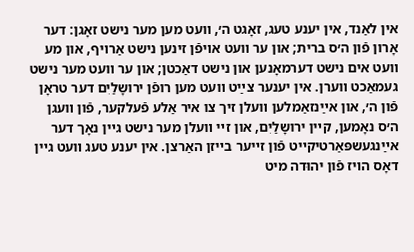אין לאַנד, אין יענע טעג, זאָגט ה׳, װעט מען מער נישט זאָגן: דער אָרון פֿון ה׳ס ברית; און ער װעט אױפֿן זינען נישט אַרױף, און מע װעט אים נישט דערמאָנען און נישט דאַכטן; און ער װעט מער נישט געמאַכט װערן. אין יענער צײַט װעט מען רופֿן ירושָלַיִם דער טראָן פֿון ה׳, און אײַנזאַמלען װעלן זיך צו איר אַלע פֿעלקער, פֿון װעגן ה׳ס נאָמען, קײן ירושָלַיִם, און זײ װעלן מער נישט גײן נאָך דער אײַנגעשפּאַרטיקײט פֿון זײער בײזן האַרצן. אין יענע טעג װעט גײן דאָס הױז פֿון יהוּדה מיט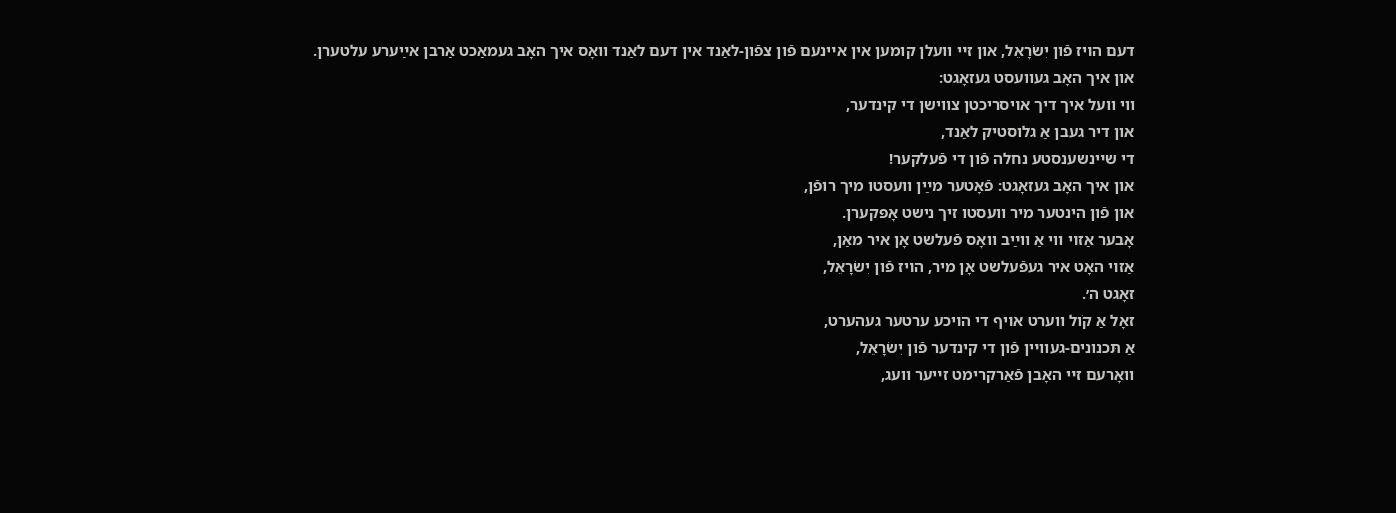דעם הױז פֿון יִשׂרָאֵל, און זײ װעלן קומען אין אײנעם פֿון צפֿון-לאַנד אין דעם לאַנד װאָס איך האָב געמאַכט אַרבן אײַערע עלטערן.
און איך האָב געװעסט געזאָגט:
װי װעל איך דיך אױסריכטן צװישן די קינדער,
און דיר געבן אַ גלוסטיק לאַנד,
די שײנשענסטע נחלה פֿון די פֿעלקער!
און איך האָב געזאָגט: פֿאָטער מײַן װעסטו מיך רופֿן,
און פֿון הינטער מיר װעסטו זיך נישט אָפּקערן.
אָבער אַזױ װי אַ װײַב װאָס פֿעלשט אָן איר מאַן,
אַזױ האָט איר געפֿעלשט אָן מיר, הױז פֿון יִשׂרָאֵל,
זאָגט ה׳.
זאָל אַ קֹול װערט אױף די הױכע ערטער געהערט,
אַ תּכנונים-געװײן פֿון די קינדער פֿון יִשׂרָאֵל,
װאָרעם זײ האָבן פֿאַרקרימט זײער װעג,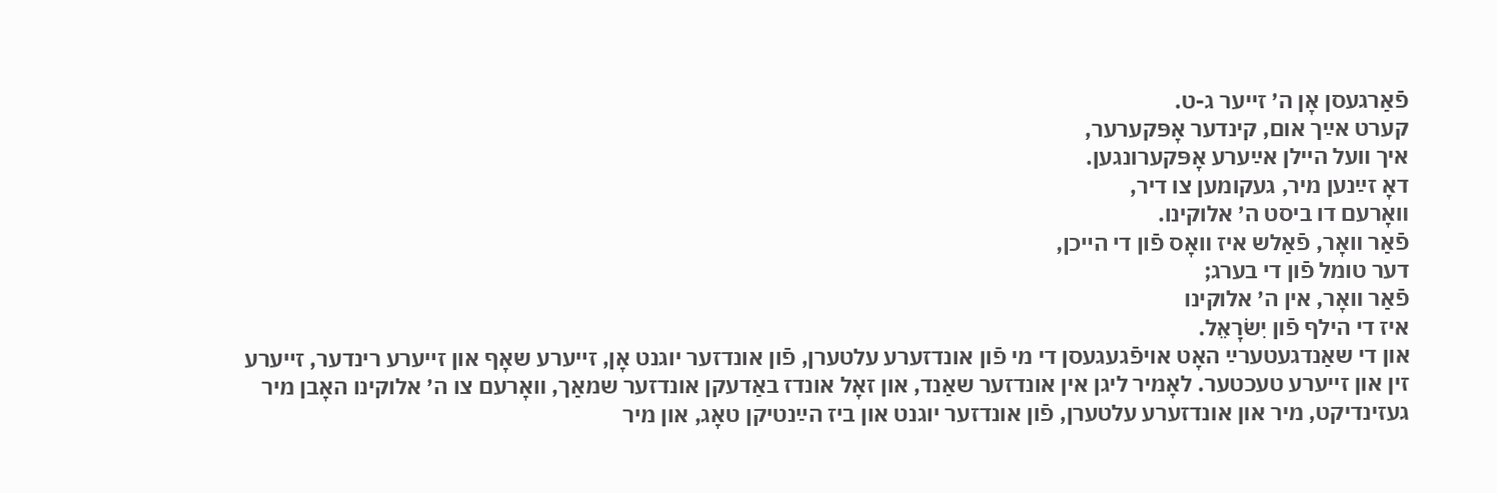פֿאַרגעסן אָן ה׳ זײער ג-ט.
קערט אײַך אום, קינדער אָפּקערער,
איך װעל הײלן אײַערע אָפּקערונגען.
דאָ זײַנען מיר, געקומען צו דיר,
װאָרעם דו ביסט ה׳ אלוקינו.
פֿאַר װאָר, פֿאַלש איז װאָס פֿון די הײכן,
דער טומל פֿון די בערג;
פֿאַר װאָר, אין ה׳ אלוקינו
איז די הילף פֿון יִשׂרָאֵל.
און די שאַנדגעטערײַ האָט אױפֿגעגעסן די מי פֿון אונדזערע עלטערן, פֿון אונדזער יוגנט אָן, זײערע שאָף און זײערע רינדער, זײערע זין און זײערע טעכטער. לאָמיר ליגן אין אונדזער שאַנד, און זאָל אונדז באַדעקן אונדזער שמאַך, װאָרעם צו ה׳ אלוקינו האָבן מיר געזינדיקט, מיר און אונדזערע עלטערן, פֿון אונדזער יוגנט און ביז הײַנטיקן טאָג, און מיר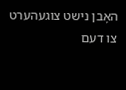האָבן נישט צוגעהערט צו דעם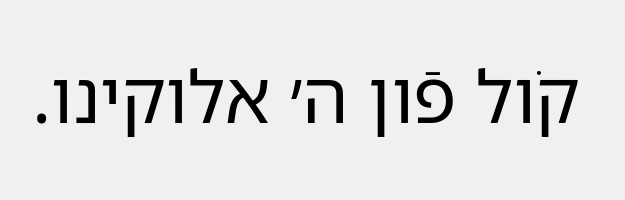קֹול פֿון ה׳ אלוקינו.